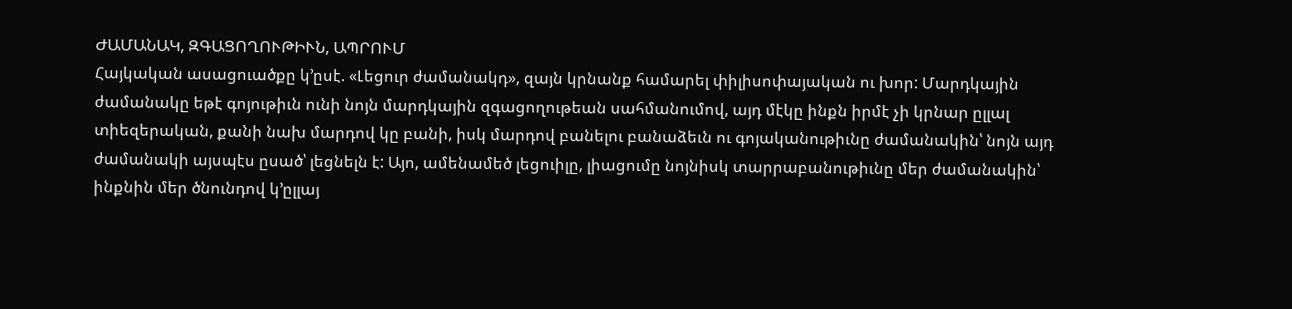ԺԱՄԱՆԱԿ, ԶԳԱՑՈՂՈՒԹԻՒՆ, ԱՊՐՈՒՄ
Հայկական ասացուածքը կ՚ըսէ. «Լեցուր ժամանակդ», զայն կրնանք համարել փիլիսոփայական ու խոր: Մարդկային ժամանակը եթէ գոյութիւն ունի նոյն մարդկային զգացողութեան սահմանումով, այդ մէկը ինքն իրմէ չի կրնար ըլլալ տիեզերական, քանի նախ մարդով կը բանի, իսկ մարդով բանելու բանաձեւն ու գոյականութիւնը ժամանակին՝ նոյն այդ ժամանակի այսպէս ըսած՝ լեցնելն է: Այո, ամենամեծ լեցուիլը, լիացումը նոյնիսկ տարրաբանութիւնը մեր ժամանակին՝ ինքնին մեր ծնունդով կ՚ըլլայ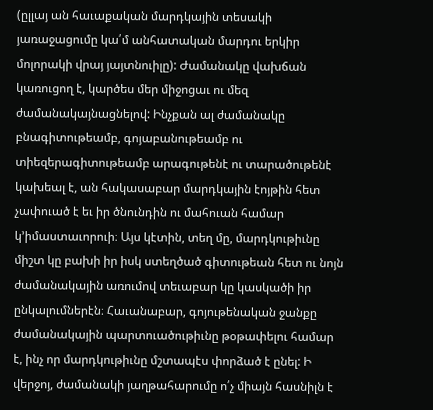(ըլլայ ան հաւաքական մարդկային տեսակի յառաջացումը կա՛մ անհատական մարդու երկիր մոլորակի վրայ յայտնուիլը): Ժամանակը վախճան կառուցող է, կարծես մեր միջոցաւ ու մեզ ժամանակայնացնելով: Ինչքան ալ ժամանակը բնագիտութեամբ, գոյաբանութեամբ ու տիեզերագիտութեամբ արագութենէ ու տարածութենէ կախեալ է, ան հակասաբար մարդկային էոյթին հետ չափուած է եւ իր ծնունդին ու մահուան համար կ՚իմաստաւորուի։ Այս կէտին, տեղ մը, մարդկութիւնը միշտ կը բախի իր իսկ ստեղծած գիտութեան հետ ու նոյն ժամանակային առումով տեւաբար կը կասկածի իր ընկալումներէն։ Հաւանաբար, գոյութենական ջանքը ժամանակային պարտուածութիւնը թօթափելու համար է, ինչ որ մարդկութիւնը մշտապէս փորձած է ընել: Ի վերջոյ, ժամանակի յաղթահարումը ո՛չ միայն հասնիլն է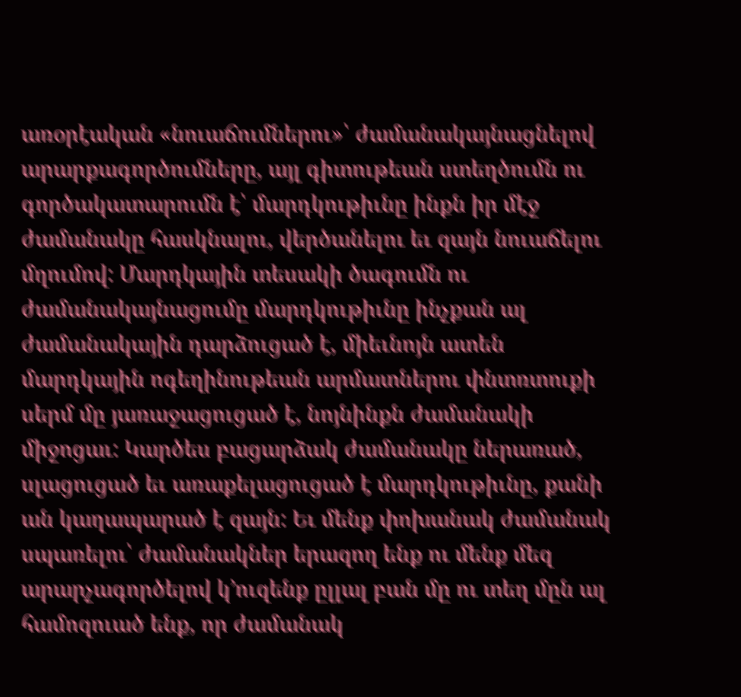առօրէական «նուաճումներու»՝ ժամանակայնացնելով արարքագործումները, այլ գիտութեան ստեղծումն ու գործակատարումն է՝ մարդկութիւնը ինքն իր մէջ ժամանակը հասկնալու, վերծանելու եւ զայն նուաճելու մղումով: Մարդկային տեսակի ծագումն ու ժամանակայնացումը մարդկութիւնը ինչքան ալ ժամանակային դարձուցած է, միեւնոյն ատեն մարդկային ոգեղինութեան արմատներու փնտռտուքի սերմ մը յառաջացուցած է, նոյնինքն ժամանակի միջոցաւ: Կարծես բացարձակ ժամանակը ներառած, սլացուցած եւ առաքելացուցած է մարդկութիւնը, քանի ան կաղապարած է զայն: Եւ մենք փոխանակ ժամանակ սպառելու՝ ժամանակներ երազող ենք ու մենք մեզ արարչագործելով կ՚ուզենք ըլլալ բան մը ու տեղ մըն ալ համոզուած ենք, որ ժամանակ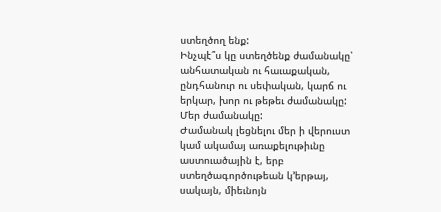ստեղծող ենք:
Ինչպէ՞ս կը ստեղծենք ժամանակը՝ անհատական ու հաւաքական, ընդհանուր ու սեփական, կարճ ու երկար, խոր ու թեթեւ ժամանակը:
Մեր ժամանակը:
Ժամանակ լեցնելու մեր ի վերուստ կամ ակամայ առաքելութիւնը աստուածային է, երբ ստեղծագործութեան կ՚երթայ, սակայն, միեւնոյն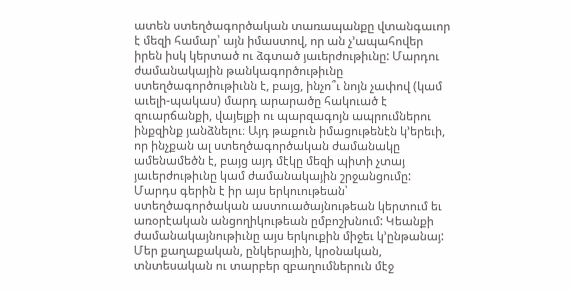ատեն ստեղծագործական տառապանքը վտանգաւոր է մեզի համար՝ այն իմաստով, որ ան չ՚ապահովեր իրեն իսկ կերտած ու ձգտած յաւերժութիւնը: Մարդու ժամանակային թանկագործութիւնը ստեղծագործութիւնն է, բայց, ինչո՞ւ նոյն չափով (կամ աւելի-պակաս) մարդ արարածը հակուած է զուարճանքի, վայելքի ու պարզագոյն ապրումներու ինքզինք յանձնելու։ Այդ թաքուն իմացութենէն կ՚երեւի, որ ինչքան ալ ստեղծագործական ժամանակը ամենամեծն է, բայց այդ մէկը մեզի պիտի չտայ յաւերժութիւնը կամ ժամանակային շրջանցումը: Մարդս գերին է իր այս երկուութեան՝ ստեղծագործական աստուածայնութեան կերտում եւ առօրէական անցողիկութեան ըմբոշխնում: Կեանքի ժամանակայնութիւնը այս երկուքին միջեւ կ՚ընթանայ: Մեր քաղաքական, ընկերային, կրօնական, տնտեսական ու տարբեր զբաղումներուն մէջ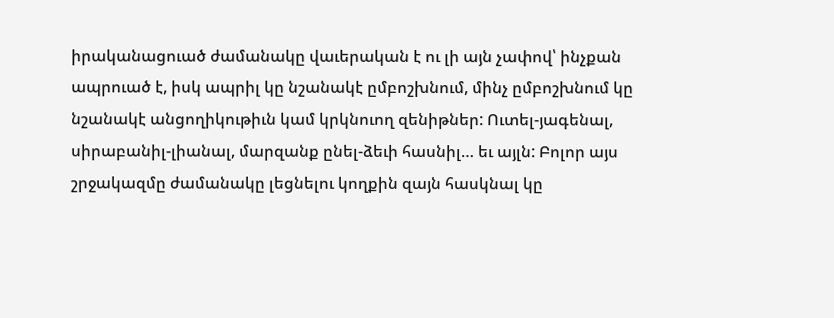իրականացուած ժամանակը վաւերական է ու լի այն չափով՝ ինչքան ապրուած է, իսկ ապրիլ կը նշանակէ ըմբոշխնում, մինչ ըմբոշխնում կը նշանակէ անցողիկութիւն կամ կրկնուող զենիթներ: Ուտել-յագենալ, սիրաբանիլ-լիանալ, մարզանք ընել-ձեւի հասնիլ… եւ այլն: Բոլոր այս շրջակազմը ժամանակը լեցնելու կողքին զայն հասկնալ կը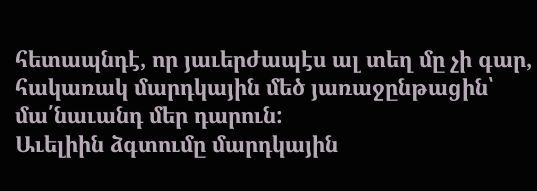հետապնդէ, որ յաւերժապէս ալ տեղ մը չի գար, հակառակ մարդկային մեծ յառաջընթացին՝ մա՛նաւանդ մեր դարուն:
Աւելիին ձգտումը մարդկային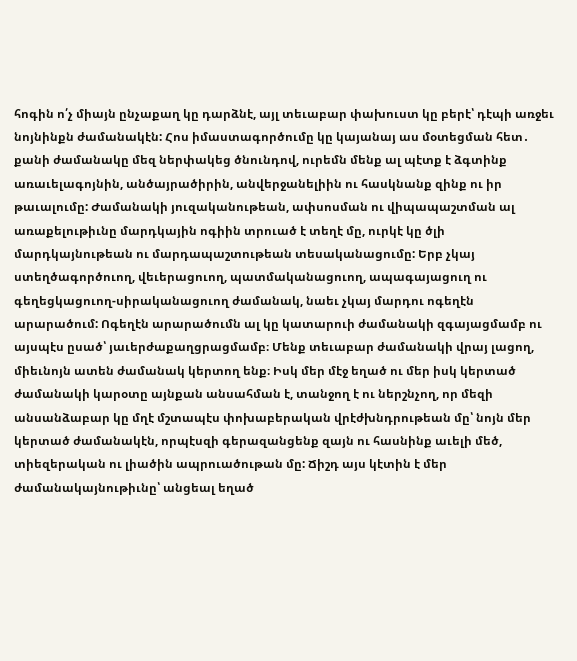հոգին ո՛չ միայն ընչաքաղ կը դարձնէ, այլ տեւաբար փախուստ կը բերէ՝ դէպի առջեւ նոյնինքն ժամանակէն: Հոս իմաստագործումը կը կայանայ աս մօտեցման հետ․ քանի ժամանակը մեզ ներփակեց ծնունդով, ուրեմն մենք ալ պէտք է ձգտինք առաւելագոյնին, անծայրածիրին, անվերջանելիին ու հասկնանք զինք ու իր թաւալումը: Ժամանակի յուզականութեան, ափսոսման ու վիպապաշտման ալ առաքելութիւնը մարդկային ոգիին տրուած է տեղէ մը, ուրկէ կը ծլի մարդկայնութեան ու մարդապաշտութեան տեսականացումը: Երբ չկայ ստեղծագործուող, վեւերացուող, պատմականացուող, ապագայացուղ ու գեղեցկացուող-սիրականացուող ժամանակ, նաեւ չկայ մարդու ոգեղէն արարածում: Ոգեղէն արարածումն ալ կը կատարուի ժամանակի զգայացմամբ ու այսպէս ըսած՝ յաւերժաքաղցրացմամբ։ Մենք տեւաբար ժամանակի վրայ լացող, միեւնոյն ատեն ժամանակ կերտող ենք։ Իսկ մեր մէջ եղած ու մեր իսկ կերտած ժամանակի կարօտը այնքան անսահման է, տանջող է ու ներշնչող, որ մեզի անսանձաբար կը մղէ մշտապէս փոխաբերական վրէժխնդրութեան մը՝ նոյն մեր կերտած ժամանակէն, որպէսզի գերազանցենք զայն ու հասնինք աւելի մեծ, տիեզերական ու լիածին ապրուածութան մը: Ճիշդ այս կէտին է մեր ժամանակայնութիւնը՝ անցեալ եղած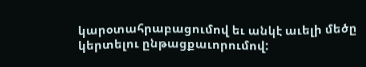կարօտահրաբացումով եւ անկէ աւելի մեծը կերտելու ընթացքաւորումով: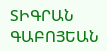ՏԻԳՐԱՆ ԳԱԲՈՅԵԱՆ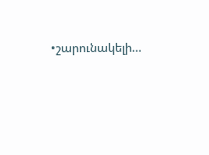•շարունակելի…